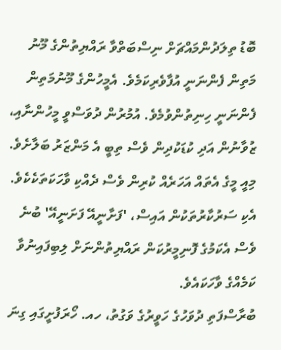ބޮޑު ތިލަދުންމައްޗަށް ނިސްބަތްވާ ރައްޔިތުންގެ މޫނު މަތިން ފެންނަނީ އުފާވެރިކަމެވެ. އެމީހުންގެ މޫނުމަތިން ފެންނަނީ ހިނިތުންވުމެވެ. އުމުރުން ދުވަސްވީ މީހުންނާއި، ޒުވާނުން އަދި ކުޑަކުދިން ވެސް ތިބީ އެ މަންޒަރު ބަލާށެވެ.
މިއީ މީގެ އެތައް އަހަރެއް ކުރިން ވެސް ދެއްކި ވާހަކަތަކެކެވެ. އެކި ސަރުކާރުތަކުން އައިސް، 'ފަށާނީއޭ ފަށަނީއޭ' ބުނެ ވެސް އެކަމުގެ ފޮނިމީރުކަން ރައްޔިތުންނަށް ލިބިފައިނުވާ ކަމެއްގެ ވާހަކައެވެ.
ބުރާސްފަތި ދުވަހުގެ ހަވީރުގެ ވަގުތު، ހއ. ހޯރަފުށީގައި ގިނަ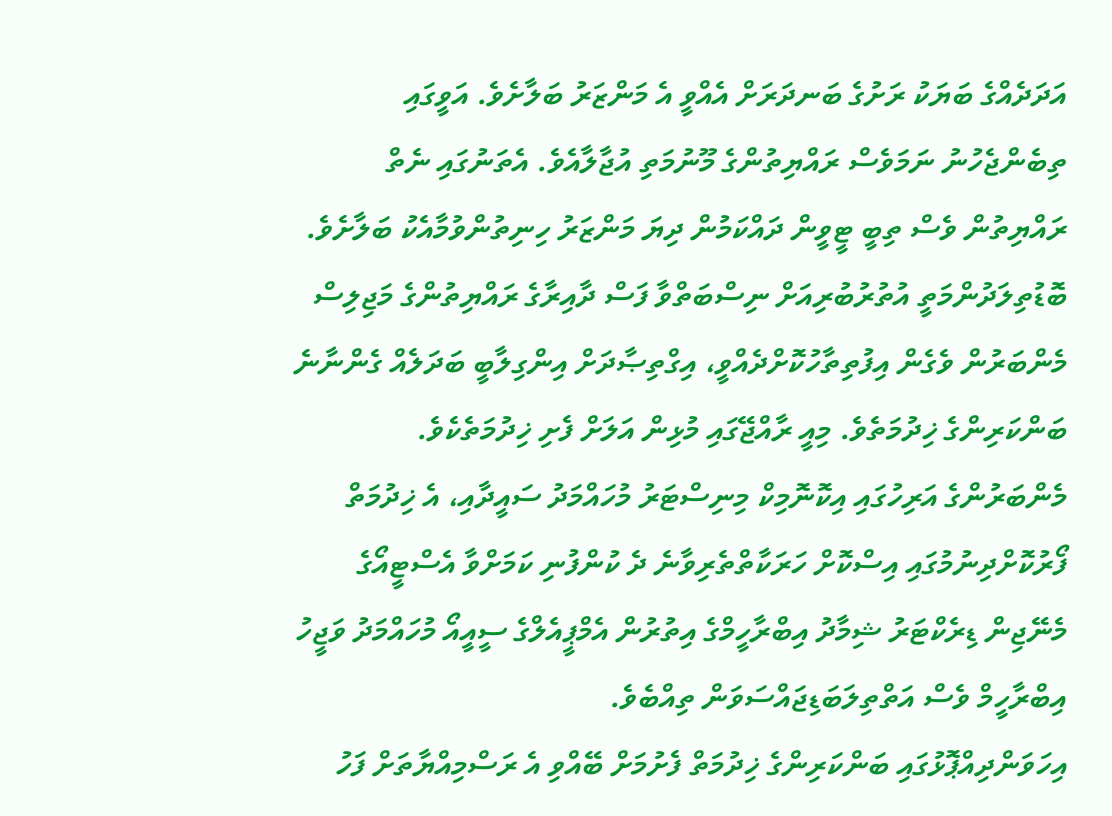އަދަދެއްގެ ބަޔަކު ރަށުގެ ބަނދަރަށް އެއްވީ އެ މަންޒަރު ބަލާށެވެ. އަވީގައި ތިބެންޖެހުނު ނަމަވެސް ރައްޔިތުންގެ މޫނުމަތި އުޖާލާއެވެ. އެތަނުގައި ނެތް ރައްޔިތުން ވެސް ތިބީ ޓީވީން ދައްކަމުން ދިޔަ މަންޒަރު ހިނިތުންވުމާއެކު ބަލާށެވެ.
ބޮޑުތިލަދުންމަތީ އުތުރުބުރިއަށް ނިސްބަތްވާ ފަސް ދާއިރާގެ ރައްޔިތުންގެ މަޖިލިސް މެންބަރުން ވެގެން އިފުތިތާހުކޮށްދެއްވީ، އިގްތިޞާދަށް އިންގިލާބީ ބަދަލެއް ގެންނާނެ ބަންކަރިންގެ ޚިދުމަތެވެ. މިއީ ރާއްޖޭގައި މުޅިން އަލަށް ފެށި ޚިދުމަތެކެވެ. މެންބަރުންގެ އަރިހުގައި އިކޮނޮމިކް މިނިސްޓަރު މުހައްމަދު ސައީދާއި، އެ ޚިދުމަތް ފޯރުކޮށްދިނުމުގައި އިސްކޮށް ހަރަކާތްތެރިވާނެ ދެ ކުންފުނި ކަމަށްވާ އެސްޓީއޯގެ މެނޭޖިން ޑިރެކްޓަރު ޝިމާދު އިބްރާހީމްގެ އިތުރުން އެމްޕީއެލްގެ ސީއީއޯ މުހައްމަދު ވަޖީހު އިބްރާހީމް ވެސް އަތްތިލަބަޑިޖައްސަވަން ތިއްބެވެ.
އިހަވަންދިއްޕޮޅުގައި ބަންކަރިންގެ ޚިދުމަތް ފެށުމަށް ބޭއްވި އެ ރަސްމިއްޔާތަށް ފަހު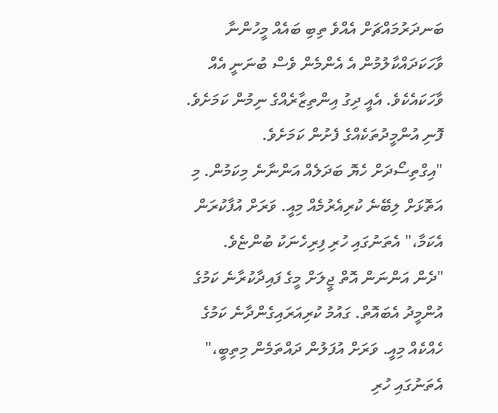ބަނދަރުމައްޗަށް އެއްވެ ތިބި ބައެއް މީހުންނާ ވާހަކަދައްކާލުމުން އެ އެންމެން ވެސް ބުނަނީ އެއް ވާހަކައެކެވެ. އެއީ ދިގު އިންތިޒާރެއްގެ ނިމުން ކަމަށެވެ. ފޮނި އުންމީދުތަކެއްގެ ފެށުން ކަމަށެވެ.
"އިގްތިސޯދަށް ހެޔޮ ބަދަލެއް އަންނާނެ މިކަމުން. މި އަތޮޅަށް ލިބޭނެ ކުރިއެރުމެއް މިއީ. ވަރަށް އުފާކުރަން އެކަމާ،" އެތަނުގައި ހުރި ފިރިހެނަކު ބުންޏެވެ.
"ދެން އަންނަން އޮތް ޖީލަށް މީގެ ފައިދާކުރާނެ ކަމުގެ އުންމީދު އެބައޮތް. ގައުމު ކުރިއަރައިގެންދާނެ ކަމުގެ ހެއްކެއް މިއީ. ވަރަށް އުފަލުން ދައްތަމެން މިތިބީ،" އެތަނުގައި ހުރި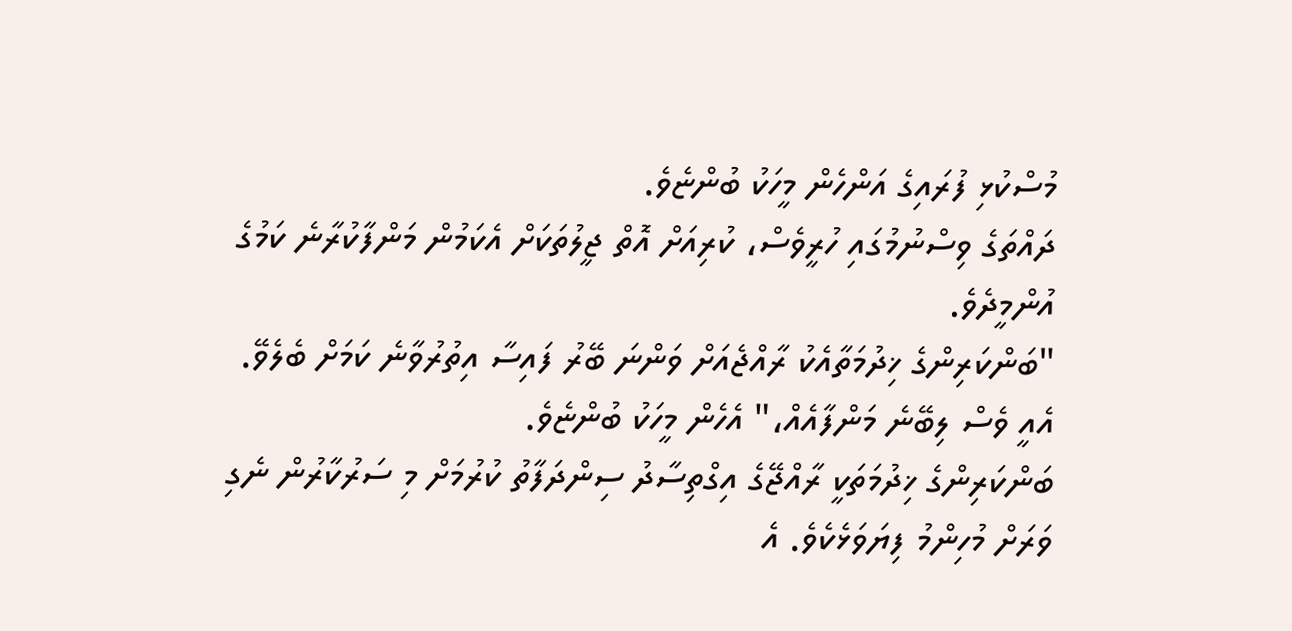މުސްކުޅި ފުރައިގެ އަންހެން މީހަކު ބުންޏެވެ.
ދައްތަގެ ވިސްނުމުގައި ހުރީވެސް، ކުރިއަށް އޮތް ޖީލުތަކަށް އެކަމުން މަންފާކުރާނެ ކަމުގެ އުންމީދެވެ.
"ބަންކަރިންގެ ޚިދުމަތާއެކު ރާއްޖެއަށް ވަންނަ ބޭރު ފައިސާ އިތުރުވާނެ ކަމަށް ބެލެވޭ. އެއީ ވެސް ލިބޭނެ މަންފާއެއް،" އެހެން މީހަކު ބުންޏެވެ.
ބަންކަރިންގެ ޚިދުމަތަކީ ރާއްޖޭގެ އިގްތިސާދު ސިންދަފާތު ކުރުމަށް މި ސަރުކާރުން ނެގި ވަރަށް މުހިންމު ފިޔަވަޅެކެވެ. އެ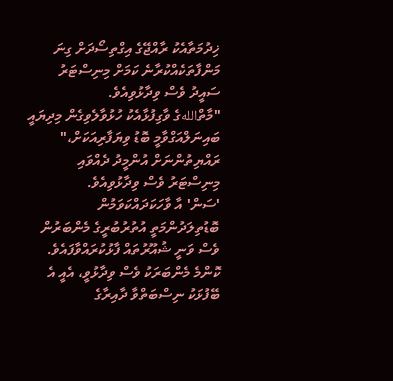ޚިދުމަތާއެކު ރާއްޖޭގެ އިގްތިސޯދަށް ގިނަ މަންފާތަކެއްކުރާނެ ކަމަށް މިނިސްޓަރު ސައީދު ވެސް ވިދާޅުވިއެވެ.
"މާތްاللهގެ ވާގިފުޅާއެކު ހުޅުވާލެވިގެން މިދިޔައީ ބައިނަލްއަގްވާމީ ބޮޑު ވިޔަފާރިއަކަށް،" ރައްޔިތުންނަށް އުންމީދު ދެއްވައި މިނިސްޓަރު ވެސް ވިދާޅުވިއެވެ.
'ސަން' އާ ވާހަކަދައްކަވަމުން ބޮޑުތިލަދުންމަތީ އުތުރުބުރީގެ މެންބަރުން ވެސް ވަނީ ޝުއޫރުތައް ފާޅުކުރައްވާފައެވެ. ކޮންމެ މެންބަރަކު ވެސް ވިދާޅުވީ، އެއީ އެ ބޭފުޅަކު ނިސްބަތްވާ ދާއިރާގެ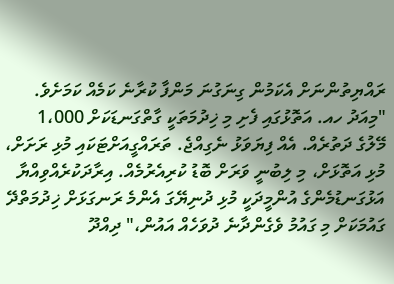ރައްޔިތުންނަށް އެކަމުން ގިނަގުނަ މަންފާ ކުރާނެ ކަމެއް ކަމަށެވެ.
"މިއަދު ހއ. އަތޮޅުގައި ފެށި މި ޚިދުމަތަކީ ގާތްގަނޑަކަށް 1،000 މޭލުގެ ދަތުރެއް. އެއް ފިޔަވަޅު ނެގިއްޖެ. ތަރައްގީއަށްޓަކައި މުޅި ރަށަށް، މުޅި އަތޮޅަށް، މި ލިބުނީ ވަރަށް ބޮޑު ކުރިއެރުމެއް. އިރާދަކުރެއްވިއްޔާ އަޅުގަނޑުމެންގެ އުންމީދަކީ މުޅި ދުނިޔޭގަ އެންމެ ރަނގަޅަށް ޚިދުމަތްދޭ ގައުމަކަށް މި ގައުމު ވެގެންދާނެ ދުވަހެއް އައުން،" ދިއްދޫ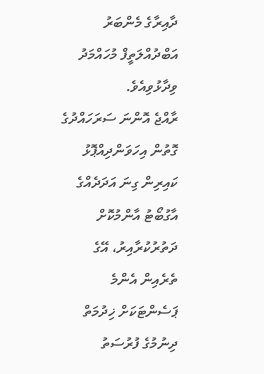ދާއިރާގެ މެންބަރު އަބްދުއްލަތީފް މުހައްމަދު ވިދާޅުވިއެވެ.
ރާއްޖެ އޮންނަ ސަރަހައްދުގެ ގޮތުން އިހަވަންދިއްޕޮޅު ކައިރިން ގިނަ އަދަދެއްގެ އާގުބޯޓު އާންމުކޮށް ދަތުރުކުރާއިރު، އޭގެ ތެރެއިން އެންމެ ޕަސެންޓަކަށް ޚިދުމަތް ދިނުމުގެ ފުރުސަތު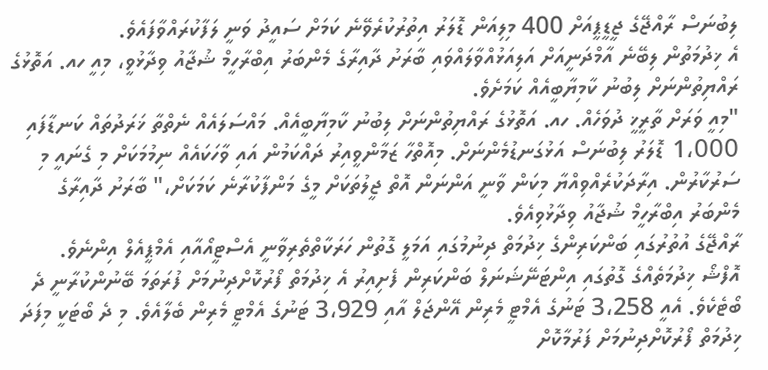ލިބުނަސް ރާއްޖޭގެ ޖީޑީޕީއަށް 400 މިލިއަން ޑޮލަރު އިތުރުކުރެވޭނެ ކަމަށް ސައީދު ވަނީ ލަފާކުރައްވާފައެވެ.
އެ ޚިދުމަތުން ލިބޭނެ އާމްދަނީއަށް އަލިއަޅުއްވާލައްވައި ބާރަށު ދާއިރާގެ މެންބަރު އިބްރާހީމް ޝުޖާއު ވިދާޅުވީ، މިއީ ހއ. އަތޮޅުގެ ރައްޔިތުންނަށް ލިބުނު ކާމިޔާބީއެއް ކަމަށެވެ.
"މިއީ ވަރަށް ތާރީޚީ ދުވަހެއް. ހއ. އަތޮޅުގެ ރައްޔިތުންނަށް ލިބުނު ކާމިޔާބީއެއް. މައްސަލައެއް ނެތްތާ ޚަރަދުތައް ކަނޑާފައި 1،000 ޑޮލަރު ލިބުނަސް އަޅުގަނޑުމެންނަށް. މިއޮތްހާ ޒަމާންވީއިރު ދައްކަމުން އައި ވާހަކައެއް ނިމުމަކަށް މި ގެނައީ މި ސަރުކާރުން. އިރާދަކުރެއްވިއްޔާ މިކަން ވާނީ އަންނަން އޮތް ޖީލުތަކަށް މީގެ މަންފާކުރާނެ ކަމަކަށް،" ބާރަށު ދާއިރާގެ މެންބަރު އިބްރާހީމް ޝުޖާއު ވިދާޅުވިއެވެ.
ރާއްޖޭގެ އުތުރުގައި ބަންކަރިންގެ ޚިދުމަތް ދިނުމުގައި އަމަލީ ގޮތުން ހަރަކާތްތެރިވާނީ އެސްޓީއޯއާއި އެމްޕީއެލް އިންނެވެ.
އޮފްޝޯ ޚިދުމަތެއްގެ ގޮތުގައި އިންޓަނޭޝަނަލް ބަންކަރިން ފެށިއިރު އެ ޚިދުމަތް ފޯރުކޮށްދިނުމަށް ފުރަތަމަ ބޭނުންކުރާނީ ދެ ބޯޓެކެވެ. އެއީ 3،258 ޓަނުގެ އެމްޓީ މެރިން އޭންޖަލް އާއި 3،929 ޓަނުގެ އެމްޓީ މެރިން ބެލާއެވެ. މި ދެ ބޯޓަކީ މިފަދަ ޚިދުމަތް ފޯރުކޮށްދިނުމަށް ފަރުމާކޮށް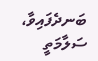ބަނދެފައިވާ، ސަލާމަތީ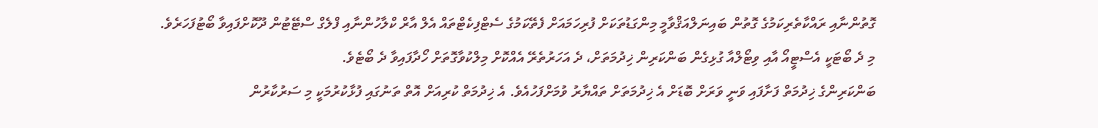ގޮތުންނާއި ރައްކާތެރިކަމުގެ ގޮތުން ބައިނަލްއަޤްވާމީ މިންގަޑުތަކަށް ފުރިހަމައަށް ފެތޭކަމުގެ ސެޓްފިކެޓްތައް އެލް އާރް ކްލާހުންނާއި ފްލެގް ސްޓޭޓުން ދޫކޮށްފައިވާ ބޯޓުފަހަރެވެ.
މި ދެ ބޯޓަކީ އެސްޓީއޯ އާއި ވިޓޯލްއާ ގުޅިގެން ބަންކަރިން ޚިދުމަތަށް، ދެ އަހަރުތެރޭ އެއްކޮށް މިލްކުވާގޮތަށް ހޯދާފައިވާ ދެ ބޯޓެވެ.
ބަންކަރިންގެ ޚިދުމަތް ފަށާފައި ވަނީ ވަރަށް ބޮޑަށް އެ ޚިދުމަތަށް ތައްޔާރު ވުމަށްފަހުއެވެ. އެ ޚިދުމަތް ކުރިއަށް އޮތް ތަނުގައި ފުޅާކުރުމަކީ މި ސަރުކާރުން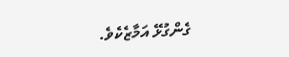ގެންގުޅޭ އަމާޒެކެވެ.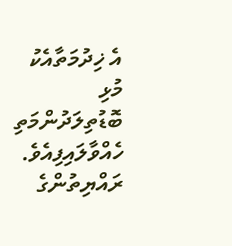އެ ޚިދުމަތާއެކު މުޅި ބޮޑުތިލަދުންމަތި ހެއްވާލައިފިއެވެ. ރައްޔިތުންގެ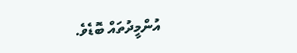އުންމީދުތައް ބޮޑެވެ.